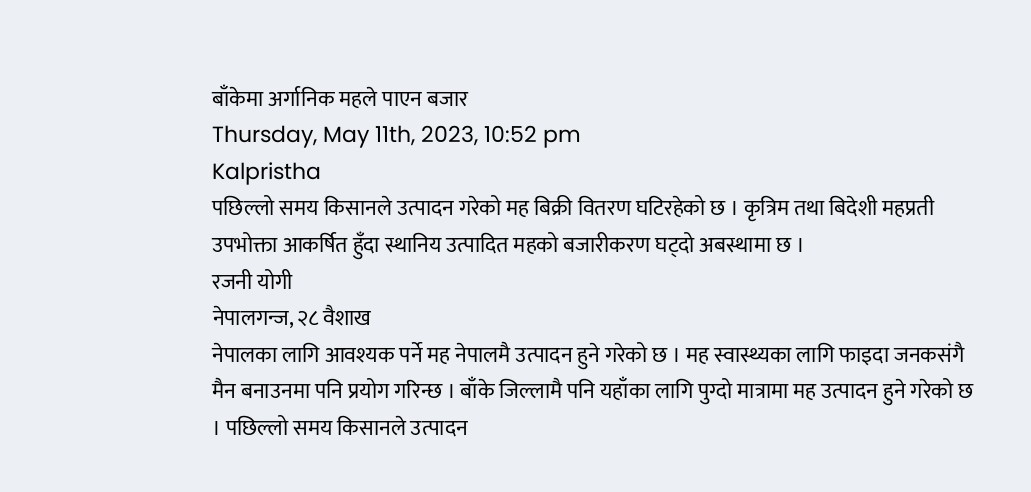बाँकेमा अर्गानिक महले पाएन बजार
Thursday, May 11th, 2023, 10:52 pm
Kalpristha
पछिल्लो समय किसानले उत्पादन गरेको मह बिक्री वितरण घटिरहेको छ । कृत्रिम तथा बिदेशी महप्रती उपभोक्ता आकर्षित हुँदा स्थानिय उत्पादित महको बजारीकरण घट्दो अबस्थामा छ ।
रजनी योगी
नेपालगन्ज, २८ वैशाख
नेपालका लागि आवश्यक पर्ने मह नेपालमै उत्पादन हुने गरेको छ । मह स्वास्थ्यका लागि फाइदा जनकसंगै मैन बनाउनमा पनि प्रयोग गरिन्छ । बाँके जिल्लामै पनि यहाँका लागि पुग्दो मात्रामा मह उत्पादन हुने गरेको छ । पछिल्लो समय किसानले उत्पादन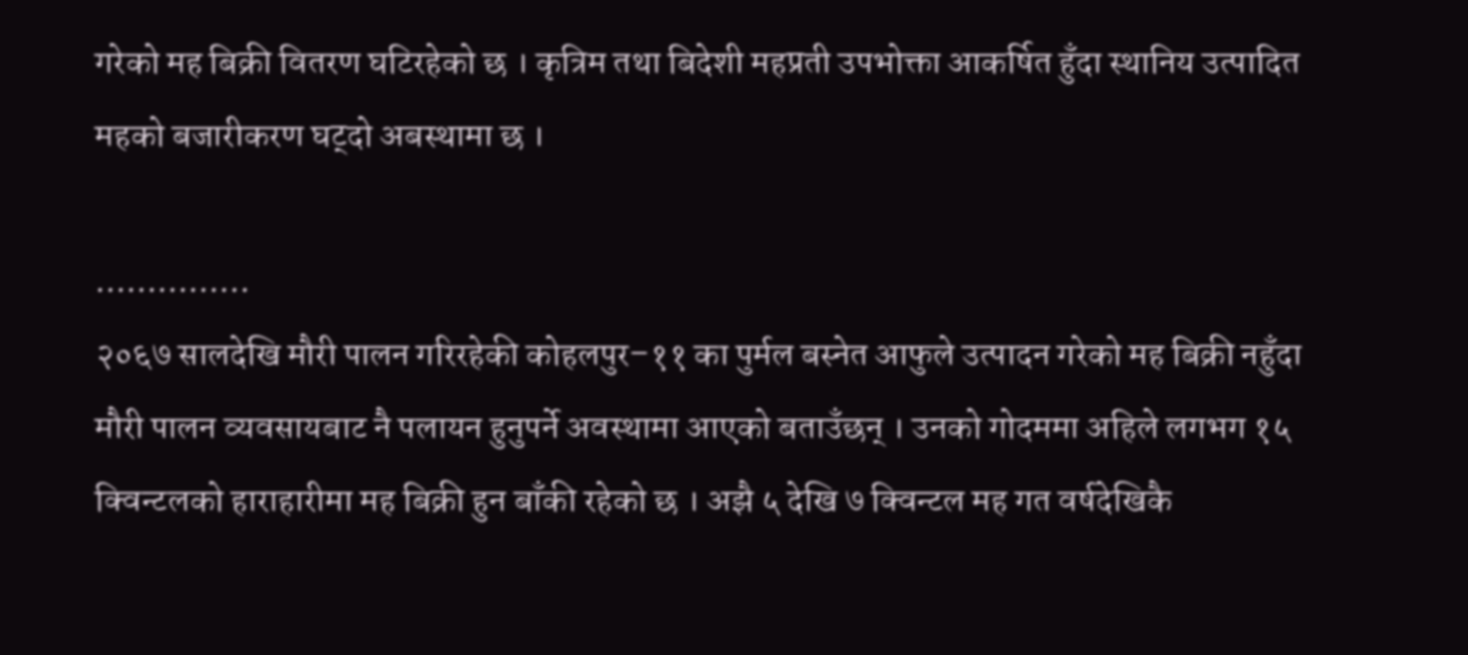गरेको मह बिक्री वितरण घटिरहेको छ । कृत्रिम तथा बिदेशी महप्रती उपभोक्ता आकर्षित हुँदा स्थानिय उत्पादित महको बजारीकरण घट्दो अबस्थामा छ ।

……………
२०६७ सालदेखि मौरी पालन गरिरहेकी कोहलपुर–११ का पुर्मल बस्नेत आफुले उत्पादन गरेको मह बिक्री नहुँदा मौरी पालन व्यवसायबाट नै पलायन हुनुपर्ने अवस्थामा आएको बताउँछन् । उनको गोदममा अहिले लगभग १५ क्विन्टलको हाराहारीमा मह बिक्री हुन बाँकी रहेको छ । अझै ५ देखि ७ क्विन्टल मह गत वर्षदेखिकै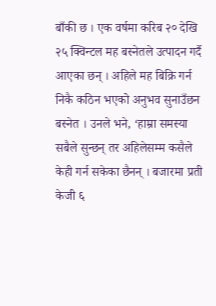बाँकी छ । एक वर्षमा करिब २० देखि २५ क्विन्टल मह बस्नेतले उत्पादन गर्दै आएका छन् । अहिले मह बिक्रि गर्न निकै कठिन भएको अनुभव सुनाउँछन बस्नेत । उनले भने, ‘हाम्रा समस्या सबैले सुन्छन् तर अहिलेसम्म कसैले केही गर्न सकेका छैनन् । बजारमा प्रती केजी ६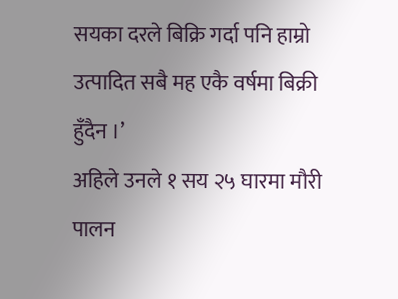सयका दरले बिक्रि गर्दा पनि हाम्रो उत्पादित सबै मह एकै वर्षमा बिक्री हुँदैन ।’
अहिले उनले १ सय २५ घारमा मौरी पालन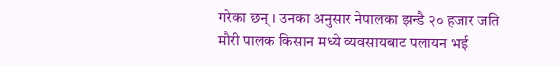गरेका छन् । उनका अनुसार नेपालका झन्डै २० हजार जति मौरी पालक किसान मध्ये व्यवसायबाट पलायन भई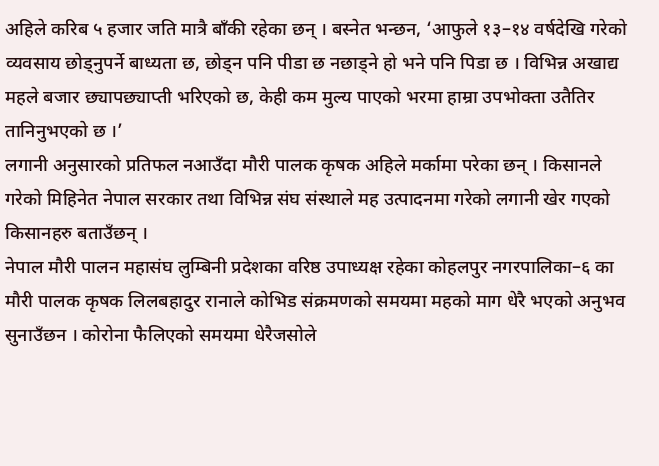अहिले करिब ५ हजार जति मात्रै बाँकी रहेका छन् । बस्नेत भन्छन, ‘आफुले १३–१४ वर्षदेखि गरेको व्यवसाय छोड्नुपर्ने बाध्यता छ, छोड्न पनि पीडा छ नछाड्ने हो भने पनि पिडा छ । विभिन्न अखाद्य महले बजार छ्यापछ्याप्ती भरिएको छ, केही कम मुल्य पाएको भरमा हाम्रा उपभोक्ता उतैतिर तानिनुभएको छ ।’
लगानी अनुसारको प्रतिफल नआउँदा मौरी पालक कृषक अहिले मर्कामा परेका छन् । किसानले गरेको मिहिनेत नेपाल सरकार तथा विभिन्न संघ संस्थाले मह उत्पादनमा गरेको लगानी खेर गएको किसानहरु बताउँछन् ।
नेपाल मौरी पालन महासंघ लुम्बिनी प्रदेशका वरिष्ठ उपाध्यक्ष रहेका कोहलपुर नगरपालिका–६ का मौरी पालक कृषक लिलबहादुर रानाले कोभिड संक्रमणको समयमा महको माग धेरै भएको अनुभव सुनाउँछन । कोरोना फैलिएको समयमा धेरैजसोले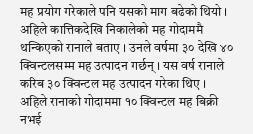मह प्रयोग गरेकाले पनि यसको माग बढेको थियो । अहिले कात्तिकदेखि निकालेको मह गोदाममै थन्किएको रानाले बताए । उनले वर्षमा ३० देखि ४० क्विन्टलसम्म मह उत्पादन गर्छन् । यस वर्ष रानाले करिब ३० क्विन्टल मह उत्पादन गरेका थिए । अहिले रानाको गोदाममा १० क्विन्टल मह बिक्री नभई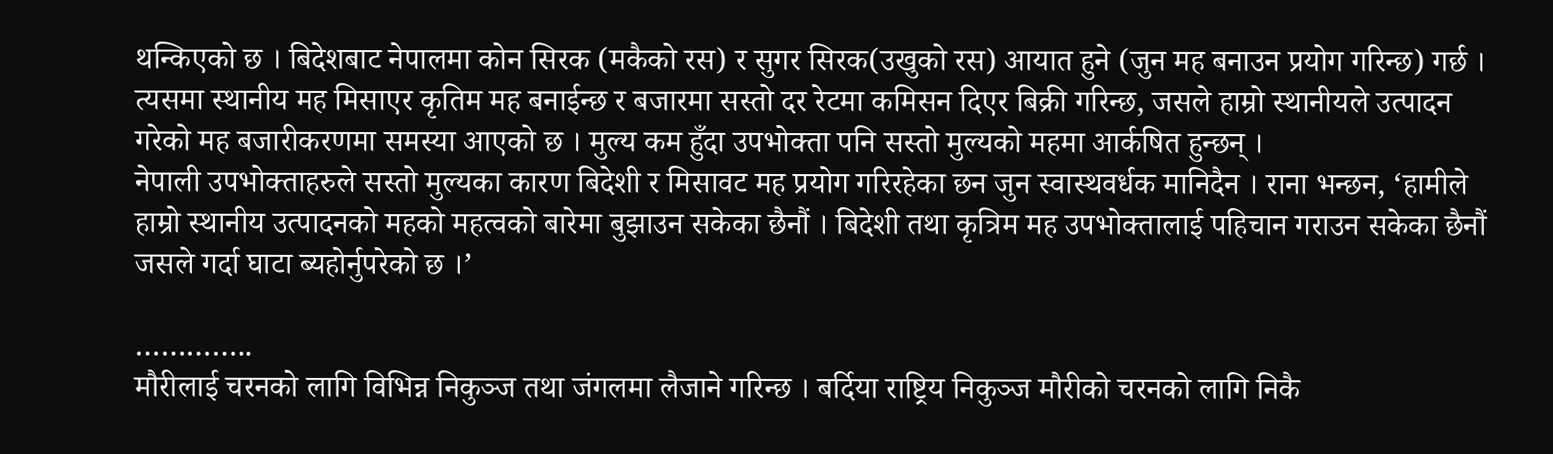थन्किएको छ । बिदेशबाट नेपालमा कोन सिरक (मकैको रस) र सुगर सिरक(उखुको रस) आयात हुने (जुन मह बनाउन प्रयोग गरिन्छ) गर्छ । त्यसमा स्थानीय मह मिसाएर कृतिम मह बनाईन्छ र बजारमा सस्तो दर रेटमा कमिसन दिएर बिक्री गरिन्छ, जसले हाम्रो स्थानीयले उत्पादन गरेको मह बजारीकरणमा समस्या आएको छ । मुल्य कम हुँदा उपभोक्ता पनि सस्तो मुल्यको महमा आर्कषित हुन्छन् ।
नेपाली उपभोक्ताहरुले सस्तो मुल्यका कारण बिदेशी र मिसावट मह प्रयोग गरिरहेका छन जुन स्वास्थवर्धक मानिदैन । राना भन्छन, ‘हामीले हाम्रो स्थानीय उत्पादनको महको महत्वको बारेमा बुझाउन सकेका छैनौं । बिदेशी तथा कृत्रिम मह उपभोक्तालाई पहिचान गराउन सकेका छैनौं जसले गर्दा घाटा ब्यहोर्नुपरेको छ ।’

…………..
मौरीलाई चरनको लागि विभिन्न निकुञ्ज तथा जंगलमा लैजाने गरिन्छ । बर्दिया राष्ट्रिय निकुञ्ज मौरीको चरनको लागि निकै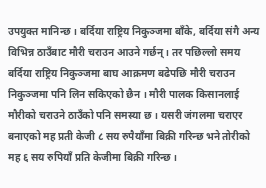उपयुक्त मानिन्छ । बर्दिया राष्ट्रिय निकुञ्जमा बाँके, बर्दिया संगै अन्य विभिन्न ठाउँबाट मौरी चराउन आउने गर्छन् । तर पछिल्लो समय बर्दिया राष्ट्रिय निकुञ्जमा बाघ आक्रमण बढेपछि मौरी चराउन निकुञ्जमा पनि लिन सकिएको छैन । मौरी पालक किसानलाई मौरीको चराउने ठाउँको पनि समस्या छ । यसरी जंगलमा चराएर बनाएको मह प्रती केजी ८ सय रुपैयाँमा बिक्री गरिन्छ भने तोरीको मह ६ सय रुपियाँ प्रति केजीमा बिक्री गरिन्छ ।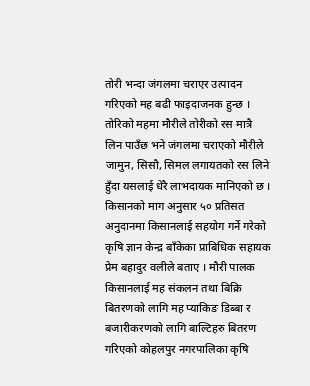तोरी भन्दा जंगलमा चराएर उत्पादन गरिएको मह बढी फाइदाजनक हुन्छ । तोरिको महमा मौरीले तोरीको रस मात्रै लिन पाउँछ भने जंगलमा चराएको मौरीले जामुन, सिसौ, सिमल लगायतको रस लिने हुँदा यसलाई धेरै लाभदायक मानिएको छ ।
किसानको माग अनुसार ५० प्रतिसत अनुदानमा किसानलाई सहयोग गर्ने गरेको कृषि ज्ञान केन्द्र बाँकेका प्राबिधिक सहायक प्रेम बहादुर वलीले बताए । मौरी पालक किसानलाई मह संकलन तथा बिक्रि बितरणको लागि मह प्याकिङ डिब्बा र बजारीकरणको लागि बाल्टिहरु बितरण गरिएको कोहलपुर नगरपालिका कृषि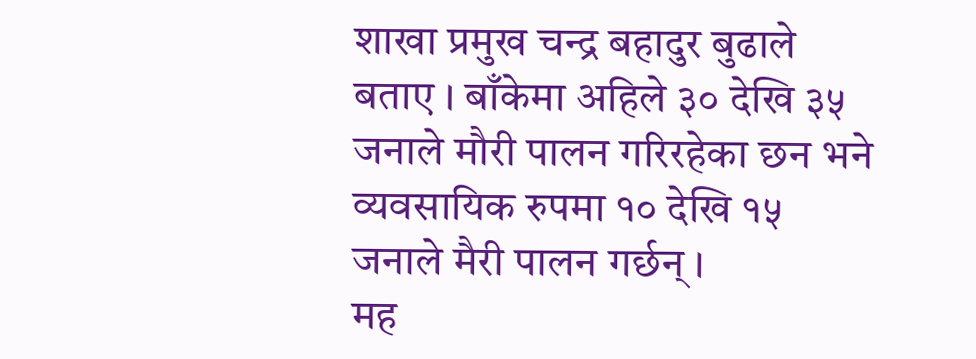शाखा प्रमुख चन्द्र बहादुर बुढाले बताए । बाँकेमा अहिले ३० देखि ३५ जनाले मौरी पालन गरिरहेका छन भने व्यवसायिक रुपमा १० देखि १५ जनाले मैरी पालन गर्छन् ।
मह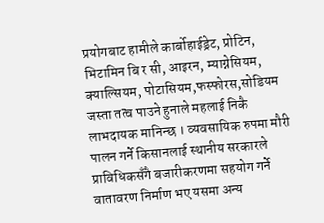प्रयोगबाट हामीले कार्बोहाईड्रेट, प्रोटिन, भिटामिन बि र सी, आइरन, म्याग्नेसियम, क्याल्सियम, पोटासियम,फस्फोरस,सोडियम जस्ता तत्व पाउने हुनाले महलाई निकै लाभदायक मानिन्छ । व्यवसायिक रुपमा मौरी पालन गर्ने किसानलाई स्थानीय सरकारले प्राविधिकसँगै बजारीकरणमा सहयोग गर्ने वातावरण निर्माण भए यसमा अन्य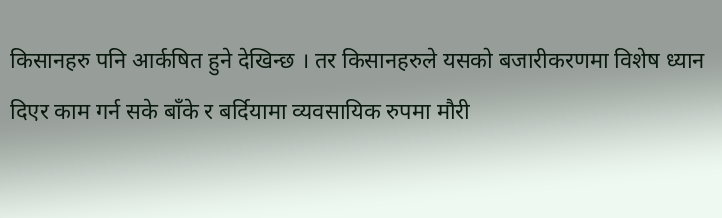किसानहरु पनि आर्कषित हुने देखिन्छ । तर किसानहरुले यसको बजारीकरणमा विशेष ध्यान दिएर काम गर्न सके बाँके र बर्दियामा व्यवसायिक रुपमा मौरी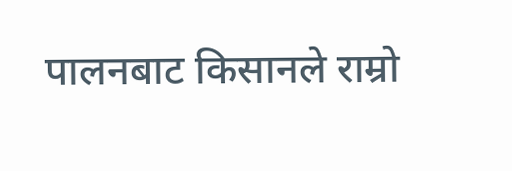पालनबाट किसानले राम्रो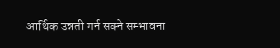आर्थिक उन्नती गर्न सक्ने सम्भावना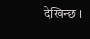देखिन्छ ।